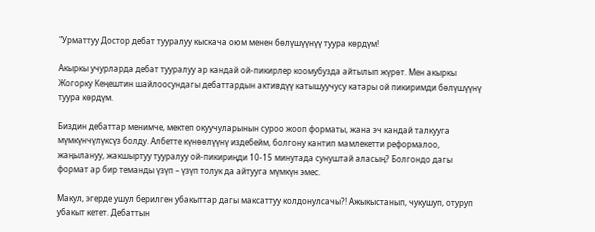"Урматтуу Достор дебат тууралуу кыскача оюм менен бөлүшүүнүү туура көрдүм!

Акыркы учурларда дебат тууралуу ар кандай ой-пикирлер коомубузда айтылып жүрөт. Мен акыркы Жогорку Кеңештин шайлоосундагы дебаттардын активдүү катышуучусу катары ой пикиримди бөлүшүүнү туура көрдүм.

Биздин дебаттар менимче, мектеп окуучуларынын суроо жооп форматы, жана эч кандай талкууга мүмкүнчүлүксүз болду. Албетте күнөөлүүнү издебейм, болгону кантип мамлекетти реформалоо, жаңылануу, жакшыртуу тууралуу ой-пикириңди 10-15 минутада сунуштай аласың? Болгондо дагы формат ар бир теманды үзүп – үзүп толук да айтууга мүмкүн эмес.

Макул, эгерде ушул берилген убакыттар дагы максаттуу колдонулсачы?! Ажыкыстанып, чукушуп, отуруп убакыт кетет. Дебаттын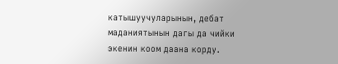катышуучуларынын, дебат маданиятынын дагы да чийки экенин коом даана корду.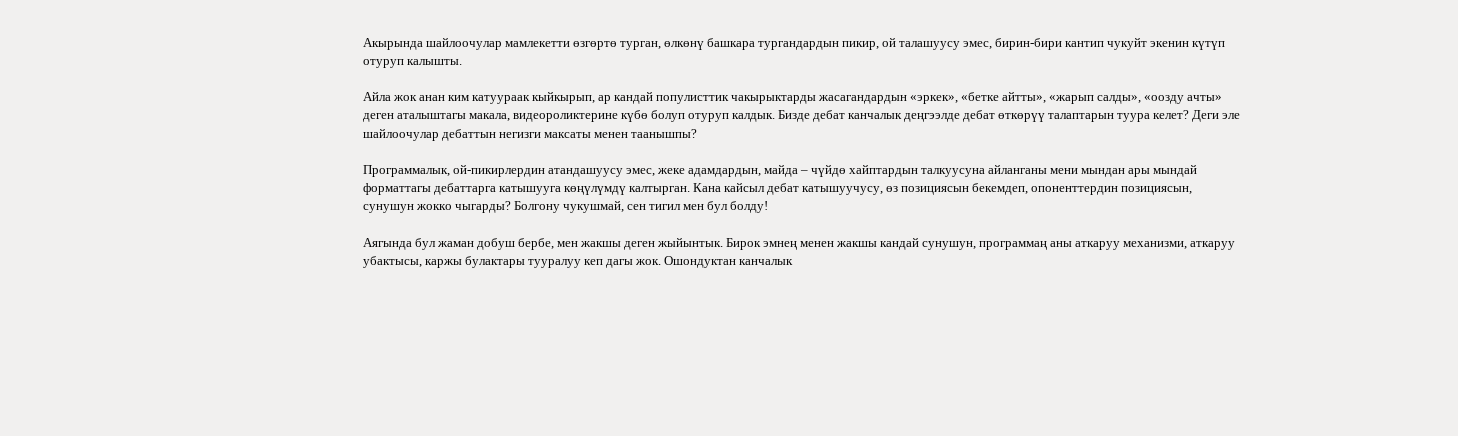Акырында шайлоочулар мамлекетти өзгөртө турган, өлкөнү башкара тургандардын пикир, ой талашуусу эмес, бирин-бири кантип чукуйт экенин күтүп отуруп калышты.

Айла жок анан ким катуураак кыйкырып, ар кандай популисттик чакырыктарды жасагандардын «эркек», «бетке айтты», «жарып салды», «оозду ачты» деген аталыштагы макала, видеороликтерине күбө болуп отуруп калдык. Бизде дебат канчалык деңгээлде дебат өткөрүү талаптарын туура келет? Деги эле шайлоочулар дебаттын негизги максаты менен таанышпы?

Программалык, ой-пикирлердин атандашуусу эмес, жеке адамдардын, майда – чүйдө хайптардын талкуусуна айланганы мени мындан ары мындай форматтагы дебаттарга катышууга көңүлүмдү калтырган. Кана кайсыл дебат катышуучусу, өз позициясын бекемдеп, опоненттердин позициясын, сунушун жокко чыгарды? Болгону чукушмай, сен тигил мен бул болду!

Аягында бул жаман добуш бербе, мен жакшы деген жыйынтык. Бирок эмнең менен жакшы кандай сунушун, программаң аны аткаруу механизми, аткаруу убактысы, каржы булактары тууралуу кеп дагы жок. Ошондуктан канчалык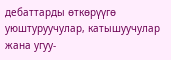дебаттарды өткөрүүгө уюштуруучулар, катышуучулар жана угуу-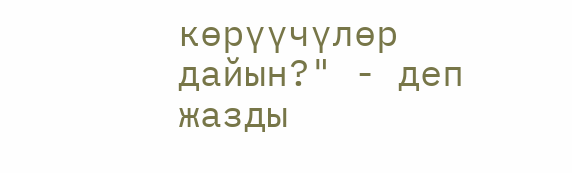көрүүчүлөр дайын?" - деп жазды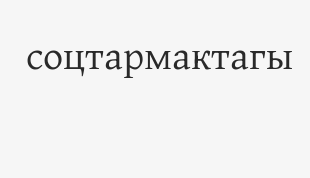соцтармактагы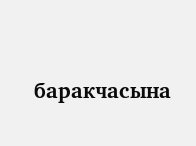баракчасына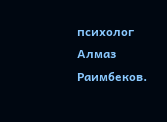психолог Алмаз Раимбеков.